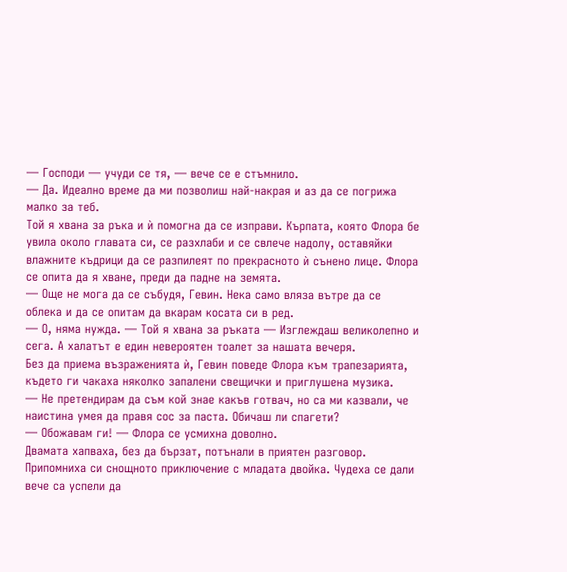— Господи — учуди се тя, — вече се е стъмнило.
— Да. Идеално време да ми позволиш най-накрая и аз да се погрижа малко за теб.
Той я хвана за ръка и ѝ помогна да се изправи. Кърпата, която Флора бе увила около главата си, се разхлаби и се свлече надолу, оставяйки влажните къдрици да се разпилеят по прекрасното ѝ сънено лице. Флора се опита да я хване, преди да падне на земята.
— Още не мога да се събудя, Гевин. Нека само вляза вътре да се облека и да се опитам да вкарам косата си в ред.
— О, няма нужда. — Той я хвана за ръката — Изглеждаш великолепно и сега. А халатът е един невероятен тоалет за нашата вечеря.
Без да приема възраженията ѝ, Гевин поведе Флора към трапезарията, където ги чакаха няколко запалени свещички и приглушена музика.
— Не претендирам да съм кой знае какъв готвач, но са ми казвали, че наистина умея да правя сос за паста. Обичаш ли спагети?
— Обожавам ги! — Флора се усмихна доволно.
Двамата хапваха, без да бързат, потънали в приятен разговор. Припомниха си снощното приключение с младата двойка. Чудеха се дали вече са успели да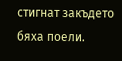стигнат закъдето бяха поели.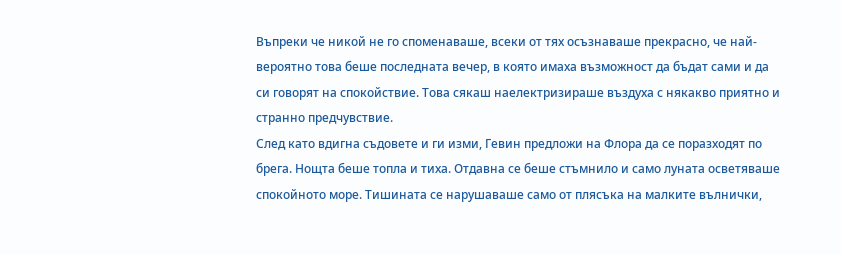Въпреки че никой не го споменаваше, всеки от тях осъзнаваше прекрасно, че най-вероятно това беше последната вечер, в която имаха възможност да бъдат сами и да си говорят на спокойствие. Това сякаш наелектризираше въздуха с някакво приятно и странно предчувствие.
След като вдигна съдовете и ги изми, Гевин предложи на Флора да се поразходят по брега. Нощта беше топла и тиха. Отдавна се беше стъмнило и само луната осветяваше спокойното море. Тишината се нарушаваше само от плясъка на малките вълнички,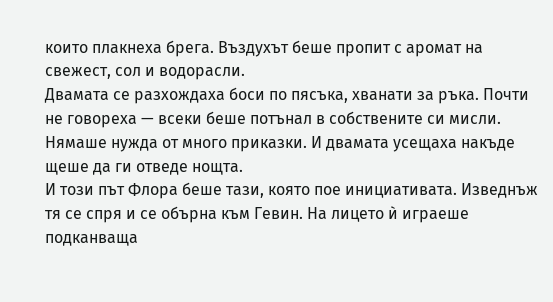които плакнеха брега. Въздухът беше пропит с аромат на свежест, сол и водорасли.
Двамата се разхождаха боси по пясъка, хванати за ръка. Почти не говореха — всеки беше потънал в собствените си мисли. Нямаше нужда от много приказки. И двамата усещаха накъде щеше да ги отведе нощта.
И този път Флора беше тази, която пое инициативата. Изведнъж тя се спря и се обърна към Гевин. На лицето ѝ играеше подканваща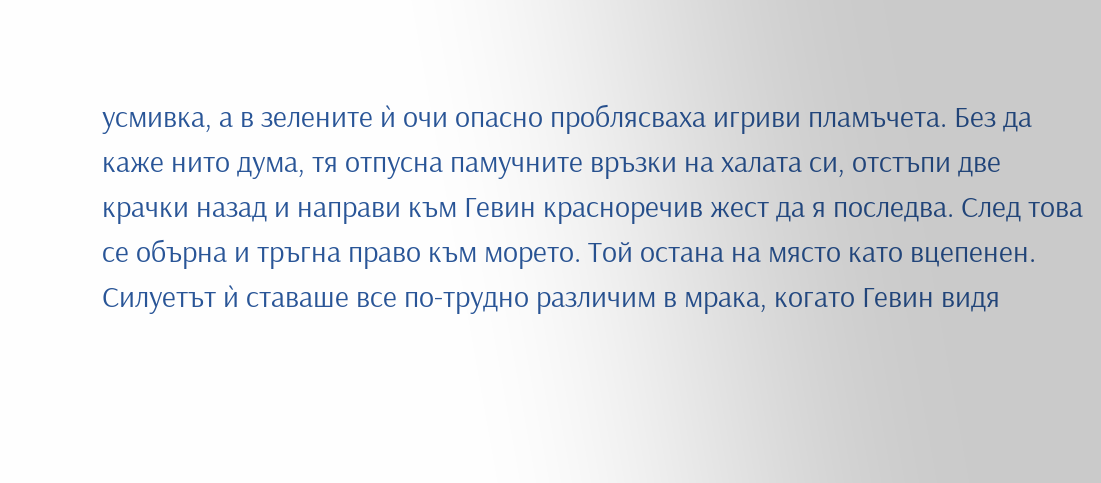усмивка, а в зелените ѝ очи опасно проблясваха игриви пламъчета. Без да каже нито дума, тя отпусна памучните връзки на халата си, отстъпи две крачки назад и направи към Гевин красноречив жест да я последва. След това се обърна и тръгна право към морето. Той остана на място като вцепенен. Силуетът ѝ ставаше все по-трудно различим в мрака, когато Гевин видя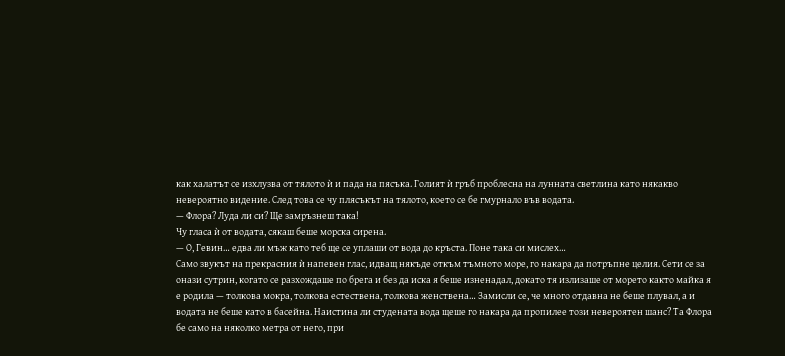как халатът се изхлузва от тялото ѝ и пада на пясъка. Голият ѝ гръб проблесна на лунната светлина като някакво невероятно видение. След това се чу плясъкът на тялото, което се бе гмурнало във водата.
— Флора? Луда ли си? Ще замръзнеш така!
Чу гласа ѝ от водата, сякаш беше морска сирена.
— О, Гевин… едва ли мъж като теб ще се уплаши от вода до кръста. Поне така си мислех…
Само звукът на прекрасния ѝ напевен глас, идващ някъде откъм тъмното море, го накара да потръпне целия. Сети се за онази сутрин, когато се разхождаше по брега и без да иска я беше изненадал, докато тя излизаше от морето както майка я е родила — толкова мокра, толкова естествена, толкова женствена… Замисли се, че много отдавна не беше плувал, а и водата не беше като в басейна. Наистина ли студената вода щеше го накара да пропилее този невероятен шанс? Та Флора бе само на няколко метра от него, при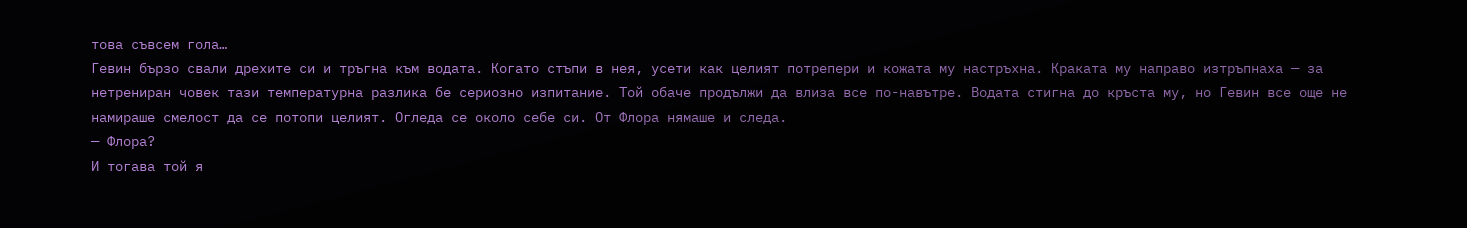това съвсем гола…
Гевин бързо свали дрехите си и тръгна към водата. Когато стъпи в нея, усети как целият потрепери и кожата му настръхна. Краката му направо изтръпнаха — за нетрениран човек тази температурна разлика бе сериозно изпитание. Той обаче продължи да влиза все по-навътре. Водата стигна до кръста му, но Гевин все още не намираше смелост да се потопи целият. Огледа се около себе си. От Флора нямаше и следа.
— Флора?
И тогава той я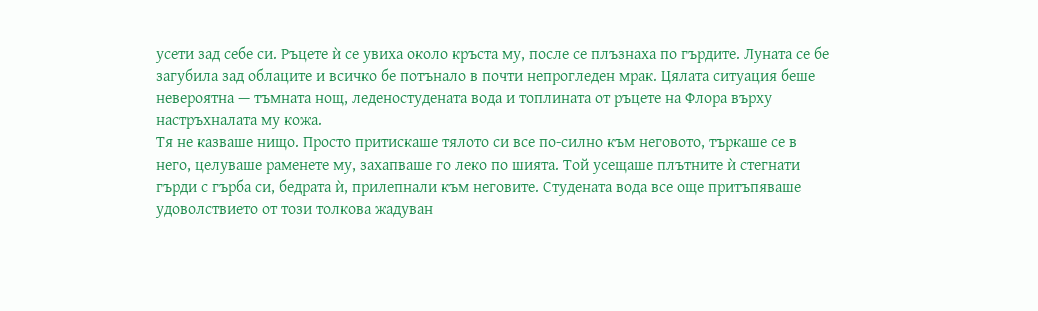усети зад себе си. Ръцете ѝ се увиха около кръста му, после се плъзнаха по гърдите. Луната се бе загубила зад облаците и всичко бе потънало в почти непрогледен мрак. Цялата ситуация беше невероятна — тъмната нощ, леденостудената вода и топлината от ръцете на Флора върху настръхналата му кожа.
Тя не казваше нищо. Просто притискаше тялото си все по-силно към неговото, търкаше се в него, целуваше раменете му, захапваше го леко по шията. Той усещаше плътните ѝ стегнати гърди с гърба си, бедрата ѝ, прилепнали към неговите. Студената вода все още притъпяваше удоволствието от този толкова жадуван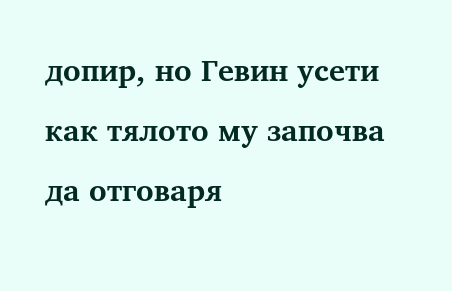допир, но Гевин усети как тялото му започва да отговаря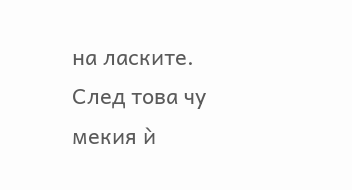на ласките. След това чу мекия ѝ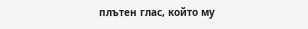плътен глас, който му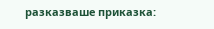разказваше приказка: